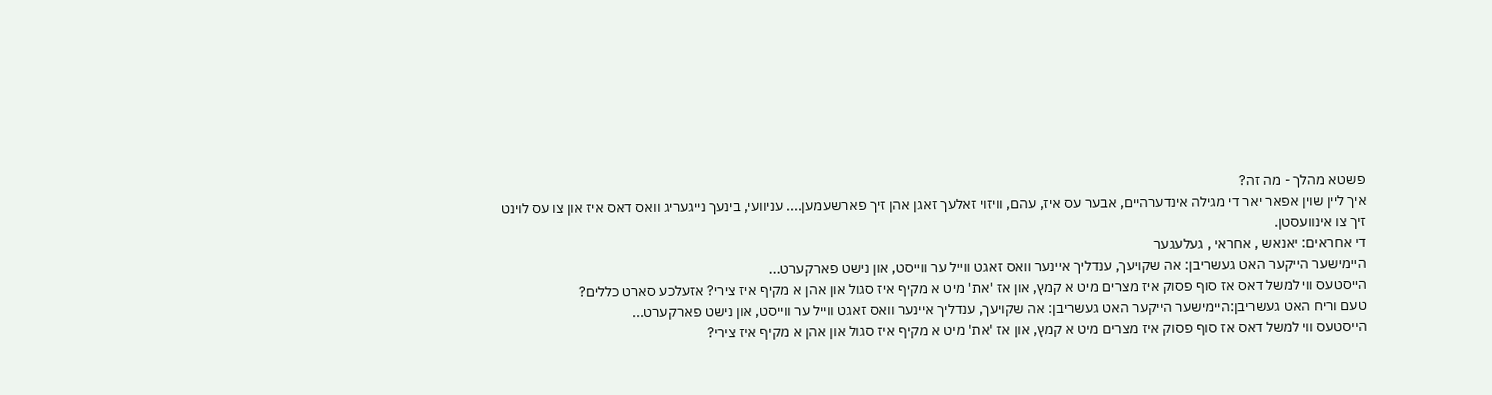פשטא מהלך - מה זה?
איך ליין שוין אפאר יאר די מגילה אינדערהיים, אבער עס איז, עהם, וויזוי זאלעך זאגן אהן זיך פארשעמען.... עניוועי, בינעך נייגעריג וואס דאס איז און צו עס לוינט זיך צו אינוועסטן.
די אחראים: יאנאש , אחראי , געלעגער
היימישער הייקער האט געשריבן: אה שקויעך, ענדליך איינער וואס זאגט ווייל ער ווייסט, און נישט פארקערט...
הייסטעס ווי למשל דאס אז סוף פסוק איז מצרים מיט א קמץ, און אז 'את' מיט א מקיף איז סגול און אהן א מקיף איז צירי? אזעלכע סארט כללים?
טעם וריח האט געשריבן:היימישער הייקער האט געשריבן: אה שקויעך, ענדליך איינער וואס זאגט ווייל ער ווייסט, און נישט פארקערט...
הייסטעס ווי למשל דאס אז סוף פסוק איז מצרים מיט א קמץ, און אז 'את' מיט א מקיף איז סגול און אהן א מקיף איז צירי?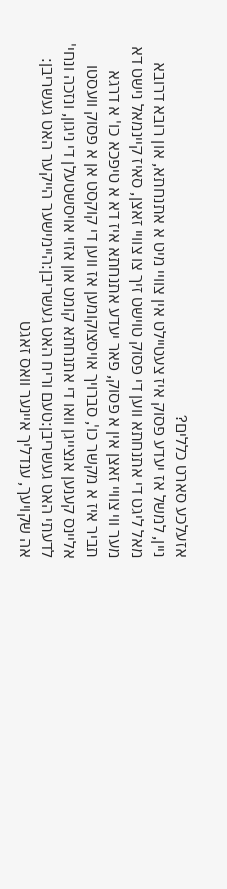אזעלכע סארט כללים?
ניין, למשל אז יעדע פסוק איז צעטיילט אין צוויי מיט א אתנחתא, און רובא דרובא מאל ליגט די אתנחתא ווען די פסוק טוישט זיך צו צוויי זאצן, סאיז קיינמאל נישט דא מער ווי צוויי זאצן אין א פסוק, פאר יעדע אתנחתא איז דא א טיפכא כו' א דרגא תביר איז א מקשר כו', סברויך אויסצוקומען אז ווען די קוקסט אן א פסוק וועסטו אליינס קענען אנצייגן וואו די אתנחתא קומט און אזוי אויסשטעלן די ניגון, ונזכה ונחי'
לדעתי האט געשריבן:טעם וריח האט געשריבן:היימישער הייקער האט געשריבן: אה שקויעך, ענדליך איינער וואס זאגט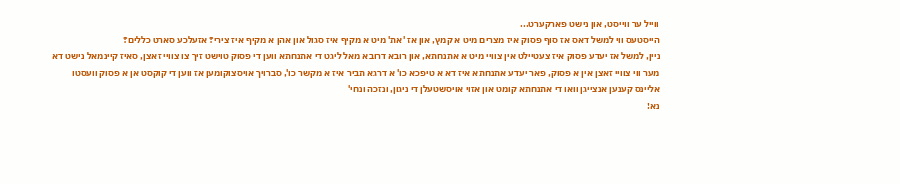ווייל ער ווייסט, און נישט פארקערט...
הייסטעס ווי למשל דאס אז סוף פסוק איז מצרים מיט א קמץ, און אז 'את' מיט א מקיף איז סגול און אהן א מקיף איז צירי? אזעלכע סארט כללים?
ניין, למשל אז יעדע פסוק איז צעטיילט אין צוויי מיט א אתנחתא, און רובא דרובא מאל ליגט די אתנחתא ווען די פסוק טוישט זיך צו צוויי זאצן, סאיז קיינמאל נישט דא מער ווי צוויי זאצן אין א פסוק, פאר יעדע אתנחתא איז דא א טיפכא כו' א דרגא תביר איז א מקשר כו', סברויך אויסצוקומען אז ווען די קוקסט אן א פסוק וועסטו אליינס קענען אנצייגן וואו די אתנחתא קומט און אזוי אויסשטעלן די ניגון, ונזכה ונחי'
נא!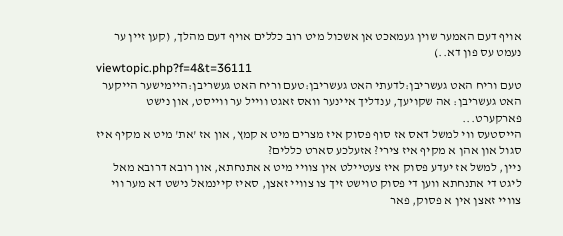אויף דעם האמער שוין געמאכט אן אשכול מיט רוב כללים אויף דעם מהלך, (קען זיין ער נעמט עס פון דא..)
viewtopic.php?f=4&t=36111
טעם וריח האט געשריבן:לדעתי האט געשריבן:טעם וריח האט געשריבן:היימישער הייקער האט געשריבן: אה שקויעך, ענדליך איינער וואס זאגט ווייל ער ווייסט, און נישט פארקערט...
הייסטעס ווי למשל דאס אז סוף פסוק איז מצרים מיט א קמץ, און אז 'את' מיט א מקיף איז סגול און אהן א מקיף איז צירי? אזעלכע סארט כללים?
ניין, למשל אז יעדע פסוק איז צעטיילט אין צוויי מיט א אתנחתא, און רובא דרובא מאל ליגט די אתנחתא ווען די פסוק טוישט זיך צו צוויי זאצן, סאיז קיינמאל נישט דא מער ווי צוויי זאצן אין א פסוק, פאר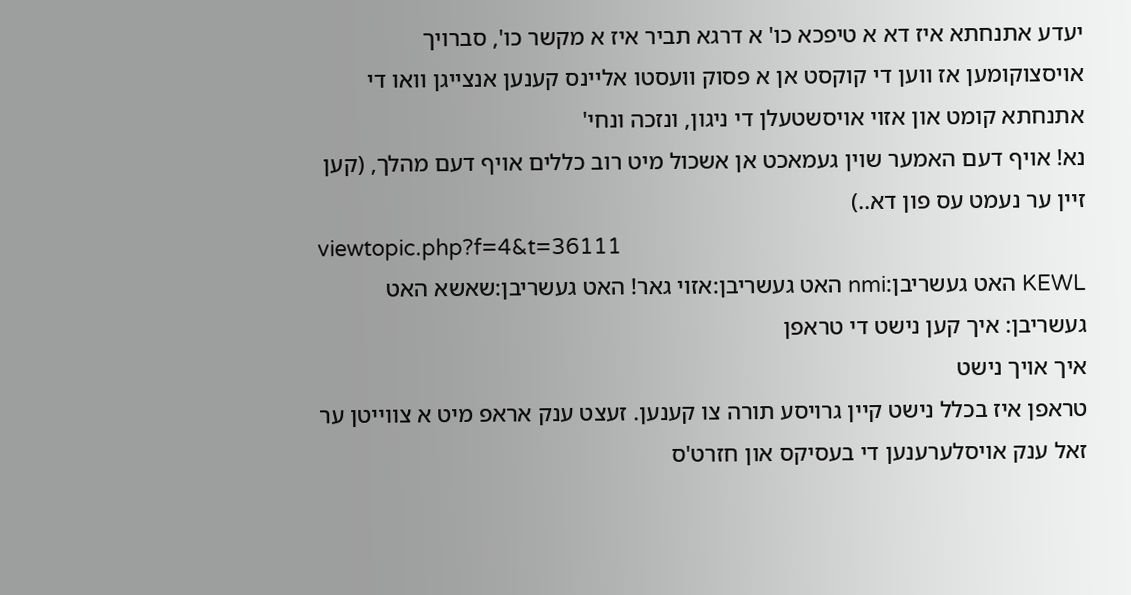יעדע אתנחתא איז דא א טיפכא כו' א דרגא תביר איז א מקשר כו', סברויך אויסצוקומען אז ווען די קוקסט אן א פסוק וועסטו אליינס קענען אנצייגן וואו די אתנחתא קומט און אזוי אויסשטעלן די ניגון, ונזכה ונחי'
נא! אויף דעם האמער שוין געמאכט אן אשכול מיט רוב כללים אויף דעם מהלך, (קען זיין ער נעמט עס פון דא..)
viewtopic.php?f=4&t=36111
KEWL האט געשריבן:nmi האט געשריבן:אזוי גאר! האט געשריבן:שאשא האט געשריבן: איך קען נישט די טראפן
איך אויך נישט
טראפן איז בכלל נישט קיין גרויסע תורה צו קענען. זעצט ענק אראפ מיט א צווייטן ער זאל ענק אויסלערענען די בעסיקס און חזרט'ס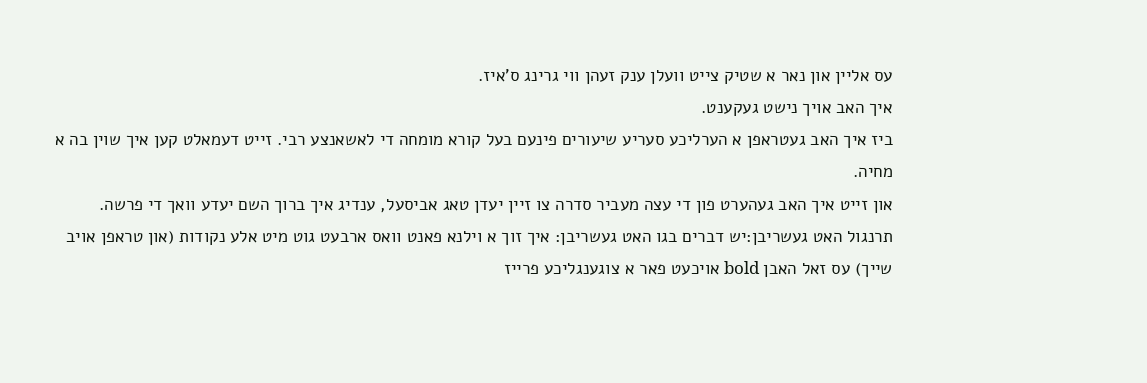עס אליין און נאר א שטיק צייט וועלן ענק זעהן ווי גרינג ס'איז.
איך האב אויך נישט געקענט.
ביז איך האב געטראפן א הערליכע סעריע שיעורים פינעם בעל קורא מומחה די לאשאנצע רבי. זייט דעמאלט קען איך שוין בה א מחיה.
און זייט איך האב געהערט פון די עצה מעביר סדרה צו זיין יעדן טאג אביסעל, ענדיג איך ברוך השם יעדע וואך די פרשה.
תרנגול האט געשריבן:יש דברים בגו האט געשריבן: איך זוך א וילנא פאנט וואס ארבעט גוט מיט אלע נקודות (און טראפן אויב שייך) עס זאל האבן bold אויכעט פאר א צוגענגליכע פרייז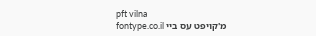pft vilna
מ'קויפט עס ביי fontype.co.il